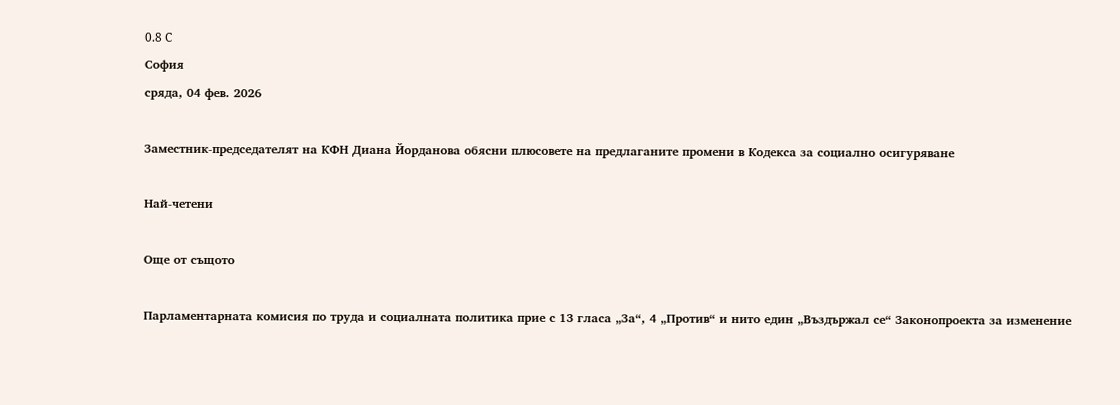0.8 C
София
сряда, 04 фев. 2026

Заместник-председателят на КФН Диана Йорданова обясни плюсовете на предлаганите промени в Кодекса за социално осигуряване

Най-четени

Още от същото

Парламентарната комисия по труда и социалната политика прие с 13 гласа „За“, 4 „Против“ и нито един „Въздържал се“ Законопроекта за изменение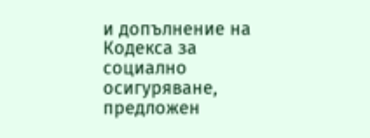и допълнение на Кодекса за социално осигуряване, предложен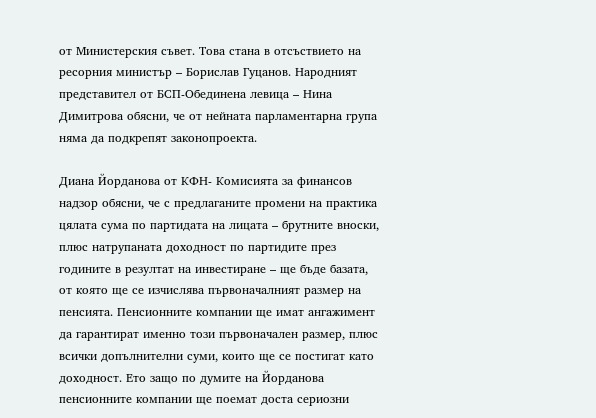от Министерския съвет. Това стана в отсъствието на ресорния министър – Борислав Гуцанов. Народният представител от БСП-Обединена левица – Нина Димитрова обясни, че от нейната парламентарна група няма да подкрепят законопроекта.

Диана Йорданова от КФН- Комисията за финансов надзор обясни, че с предлаганите промени на практика цялата сума по партидата на лицата – брутните вноски, плюс натрупаната доходност по партидите през годините в резултат на инвестиране – ще бъде базата, от която ще се изчислява първоначалният размер на пенсията. Пенсионните компании ще имат ангажимент да гарантират именно този първоначален размер, плюс всички допълнителни суми, които ще се постигат като доходност. Ето защо по думите на Йорданова пенсионните компании ще поемат доста сериозни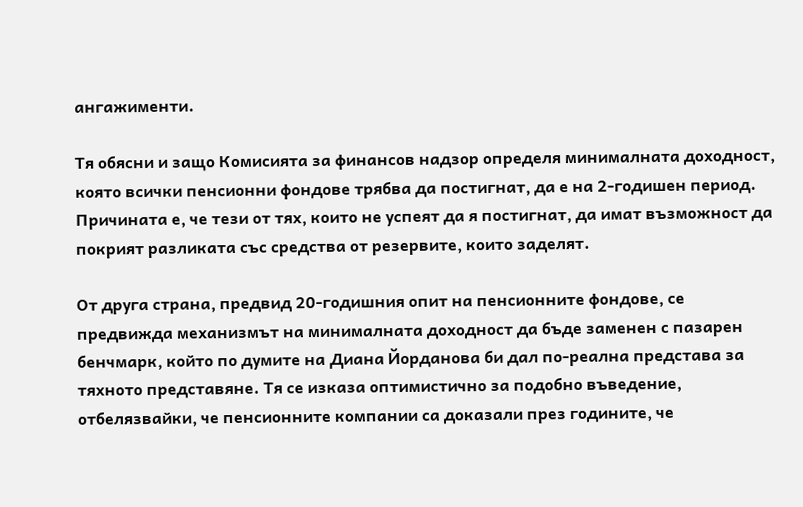ангажименти.

Тя обясни и защо Комисията за финансов надзор определя минималната доходност, която всички пенсионни фондове трябва да постигнат, да е на 2-годишен период. Причината е, че тези от тях, които не успеят да я постигнат, да имат възможност да покрият разликата със средства от резервите, които заделят.

От друга страна, предвид 20-годишния опит на пенсионните фондове, се предвижда механизмът на минималната доходност да бъде заменен с пазарен бенчмарк, който по думите на Диана Йорданова би дал по-реална представа за тяхното представяне. Тя се изказа оптимистично за подобно въведение, отбелязвайки, че пенсионните компании са доказали през годините, че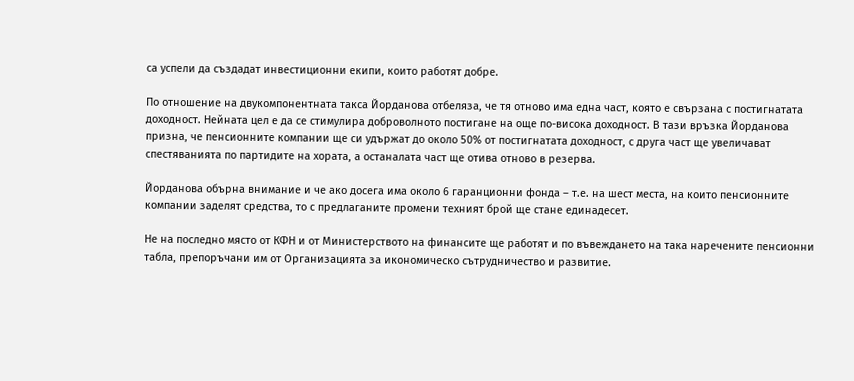са успели да създадат инвестиционни екипи, които работят добре.

По отношение на двукомпонентната такса Йорданова отбеляза, че тя отново има една част, която е свързана с постигнатата доходност. Нейната цел е да се стимулира доброволното постигане на още по-висока доходност. В тази връзка Йорданова призна, че пенсионните компании ще си удържат до около 50% от постигнатата доходност, с друга част ще увеличават спестяванията по партидите на хората, а останалата част ще отива отново в резерва.

Йорданова обърна внимание и че ако досега има около 6 гаранционни фонда – т.е. на шест места, на които пенсионните компании заделят средства, то с предлаганите промени техният брой ще стане единадесет.

Не на последно място от КФН и от Министерството на финансите ще работят и по въвеждането на така наречените пенсионни табла, препоръчани им от Организацията за икономическо сътрудничество и развитие.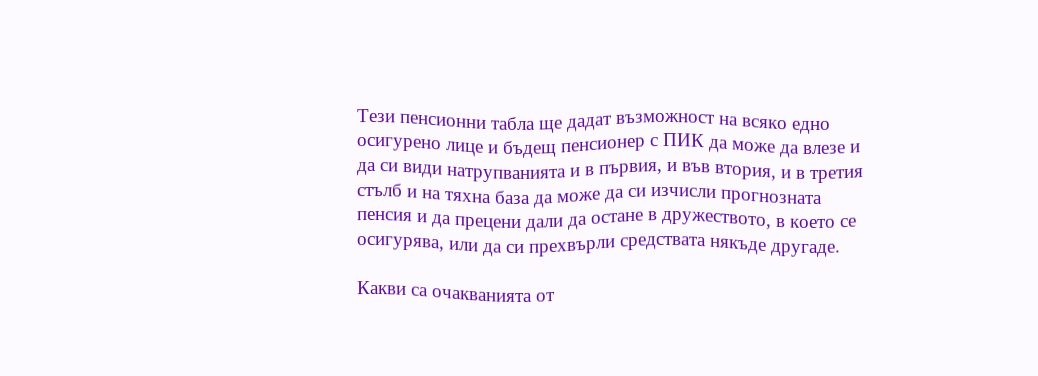Тези пенсионни табла ще дадат възможност на всяко едно осигурено лице и бъдещ пенсионер с ПИК да може да влезе и да си види натрупванията и в първия, и във втория, и в третия стълб и на тяхна база да може да си изчисли прогнозната пенсия и да прецени дали да остане в дружеството, в което се осигурява, или да си прехвърли средствата някъде другаде.

Какви са очакванията от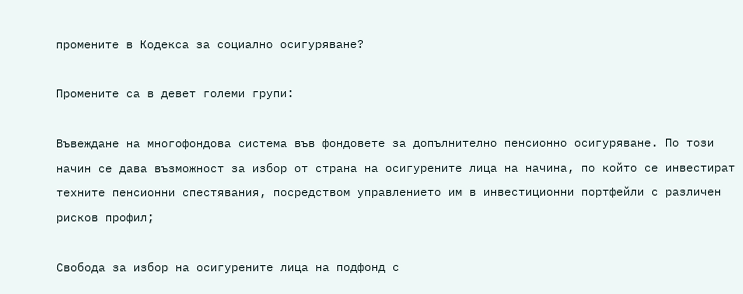промените в Кодекса за социално осигуряване?

Промените са в девет големи групи:

Въвеждане на многофондова система във фондовете за допълнително пенсионно осигуряване. По този начин се дава възможност за избор от страна на осигурените лица на начина, по който се инвестират техните пенсионни спестявания, посредством управлението им в инвестиционни портфейли с различен рисков профил;

Свобода за избор на осигурените лица на подфонд с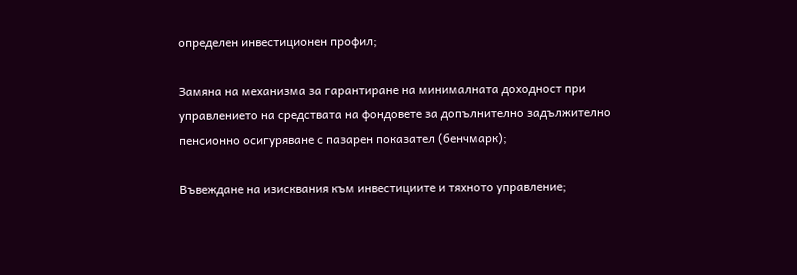определен инвестиционен профил;

Замяна на механизма за гарантиране на минималната доходност при управлението на средствата на фондовете за допълнително задължително пенсионно осигуряване с пазарен показател (бенчмарк);

Въвеждане на изисквания към инвестициите и тяхното управление;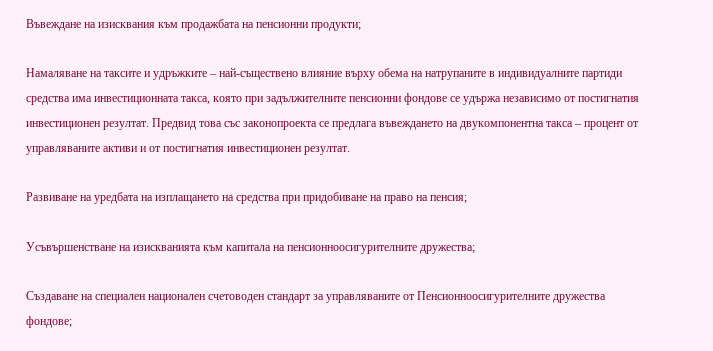Въвеждане на изисквания към продажбата на пенсионни продукти;

Намаляване на таксите и удръжките – най-съществено влияние върху обема на натрупаните в индивидуалните партиди средства има инвестиционната такса, която при задължителните пенсионни фондове се удържа независимо от постигнатия инвестиционен резултат. Предвид това със законопроекта се предлага въвеждането на двукомпонентна такса – процент от управляваните активи и от постигнатия инвестиционен резултат.

Развиване на уредбата на изплащането на средства при придобиване на право на пенсия;

Усъвършенстване на изискванията към капитала на пенсионноосигурителните дружества;

Създаване на специален национален счетоводен стандарт за управляваните от Пенсионноосигурителните дружества фондове;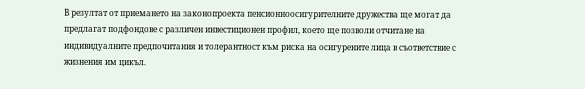В резултат от приемането на законопроекта пенсионноосигурителните дружества ще могат да предлагат подфондове с различен инвестиционен профил, което ще позволи отчитане на индивидуалните предпочитания и толерантност към риска на осигурените лица в съответствие с жизнения им цикъл.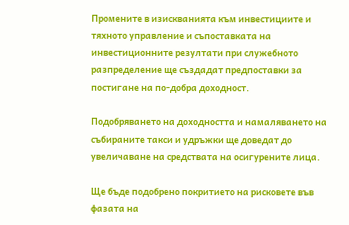Промените в изискванията към инвестициите и тяхното управление и съпоставката на инвестиционните резултати при служебното разпределение ще създадат предпоставки за постигане на по-добра доходност.

Подобряването на доходността и намаляването на събираните такси и удръжки ще доведат до увеличаване на средствата на осигурените лица.

Ще бъде подобрено покритието на рисковете във фазата на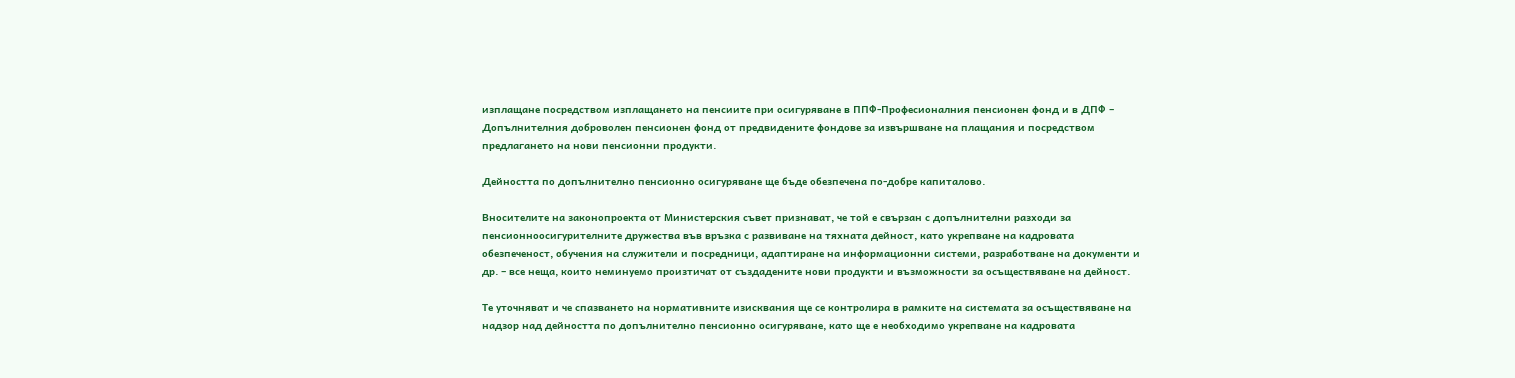изплащане посредством изплащането на пенсиите при осигуряване в ППФ-Професионалния пенсионен фонд и в ДПФ – Допълнителния доброволен пенсионен фонд от предвидените фондове за извършване на плащания и посредством предлагането на нови пенсионни продукти.

Дейността по допълнително пенсионно осигуряване ще бъде обезпечена по-добре капиталово.

Вносителите на законопроекта от Министерския съвет признават, че той е свързан с допълнителни разходи за пенсионноосигурителните дружества във връзка с развиване на тяхната дейност, като укрепване на кадровата обезпеченост, обучения на служители и посредници, адаптиране на информационни системи, разработване на документи и др. – все неща, които неминуемо произтичат от създадените нови продукти и възможности за осъществяване на дейност.

Те уточняват и че спазването на нормативните изисквания ще се контролира в рамките на системата за осъществяване на надзор над дейността по допълнително пенсионно осигуряване, като ще е необходимо укрепване на кадровата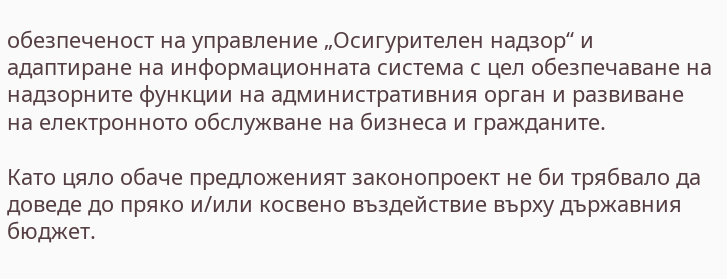обезпеченост на управление „Осигурителен надзор“ и адаптиране на информационната система с цел обезпечаване на надзорните функции на административния орган и развиване на електронното обслужване на бизнеса и гражданите.

Като цяло обаче предложеният законопроект не би трябвало да доведе до пряко и/или косвено въздействие върху държавния бюджет.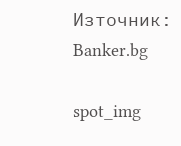Източник: Banker.bg

spot_img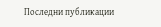Последни публикации